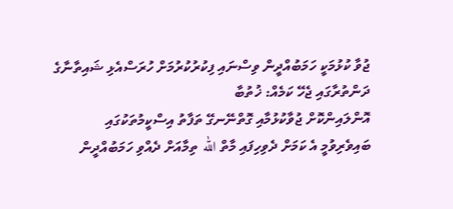ޖުވާ ކުޅުމަކީ ހަމަބުއްދީން ވިސްނައި ފިކުރުކުރުމަށް ހުރަސްއެޅި ޝައިތާނާގެ ދަންތުރާގައި ޖެހޭ ކަމެއް: ޚުތުބާ
އޮންލައިންކޮށް ޖުވާކުޅުމާއި ގޮތްނޭނގޭ ތަފާތު އިސްކީމުތަކުގައި ބައިވެރިވުމީ އެ ކަމަށް ދެވިހިފައި މާތް الله ތިމާއަށް ދެއްވި ހަމަބުއްދީން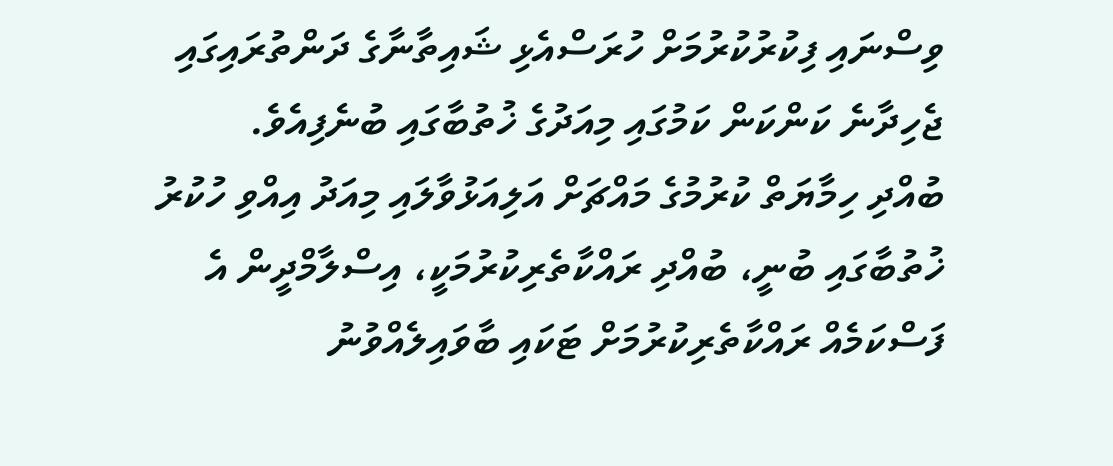ވިސްނައި ފިކުރުކުރުމަށް ހުރަސްއެޅި ޝައިތާނާގެ ދަންތުރައިގައި ޖެހިދާނެ ކަންކަން ކަމުގައި މިއަދުގެ ޚުތުބާގައި ބުނެފިއެވެ.
ބުއްދި ހިމާޔަތް ކުރުމުގެ މައްޗަށް އަލިއަޅުވާލައި މިއަދު އިއްވި ހުކުރު ޚުތުބާގައި ބުނީ، ބުއްދި ރައްކާތެރިކުރުމަކީ، އިސްލާމްދީން އެ ފަސްކަމެއް ރައްކާތެރިކުރުމަށް ޓަކައި ބާވައިލެއްވުނު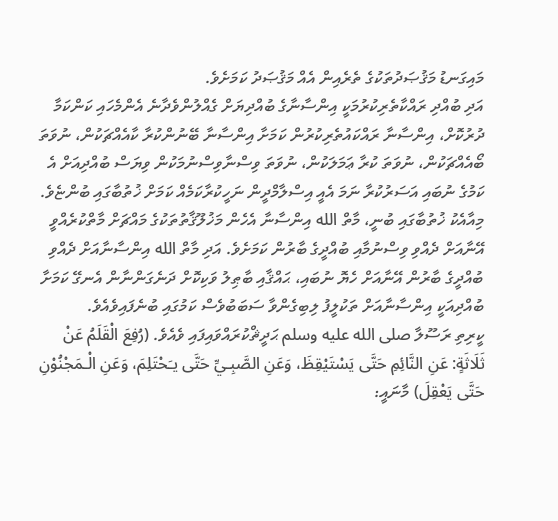މައިގަނޑު މަޤުޞަދުތަކުގެ ތެރެއިން އެއް މަޤުޞަދު ކަމަށެވެ.
އަދި ބުއްދި ރައްކާތެރިކުރުމަކީ އިންސާނާގެ ބުއްދިޔަށް ގެއްލުންވެދާނެ އެންމެހައި ކަންކަމާ ދުރުކޮށް، އިންސާނާ ރައްކައުތެރިކުރުން ކަމަށާ އިންސާނާ ބޭނުންކުރާ ކާއެއްޗަކުން، ނުވަތަ ބޯއެއްޗަކުން، ނުވަތަ ކުރާ ޢަމަލަކުން، ނުވަތަ ވިސްނާވިސްނުމަކުން ވިޔަސް ބުއްދިއަށް އެ ކަމުގެ ނުބައި އަސަރުކުރާ ނަމަ އެއީ އިސްލާމްދީން ނަހީކުރާކަމެއް ކަމަށް ޚުތުބާގައި ބުންޏެވެ.
މިއާއެކު ޚުތުބާގައި ބުނީ، މާތް الله އިންސާނާ އެހެން މަޚުލޫޤާތުތަކުގެ މައްޗަށް މާތްކުރެއްވީ އޭނާއަށް ދެއްވި ވިސްނުމާއި ބުއްދީގެ ބާރުން ކަމަށެވެ. އަދި މާތް الله އިންސާނާއަށް ދެއްވި ބުއްދީގެ ބާރުން އޭނާއަށް ހެޔޮ ނުބައި، ޙައްޤާއި ބާޠިލު ވަކިކޮށް ދަނެގަންނާން އެނގޭ ކަމަށާ ބުއްދިއަކީ އިންސާނާއަށް ތަކުލީފު ލިބިގެންވާ ސަބަބުވެސް ކަމުގައި ބުނެފައިވެއެވެ.
ކީރިތި ރަސޫލާ صلى الله عليه وسلم ޙަދީޘްކުރައްވައިފައި ވެއެވެ. (رُفِعَ الْقَلَمُ عَنْ ثَلَاثَةٍ: عَنِ النَّائِمِ حَتَّى يَسْتَيْقِظَ، وَعَنِ الصَّبِـيِّ حَتَّى يـَحْتَلِمَ، وَعَنِ الْـمَجْنُوْنِ حَتَّى يَعْقِلَ) މާނައީ: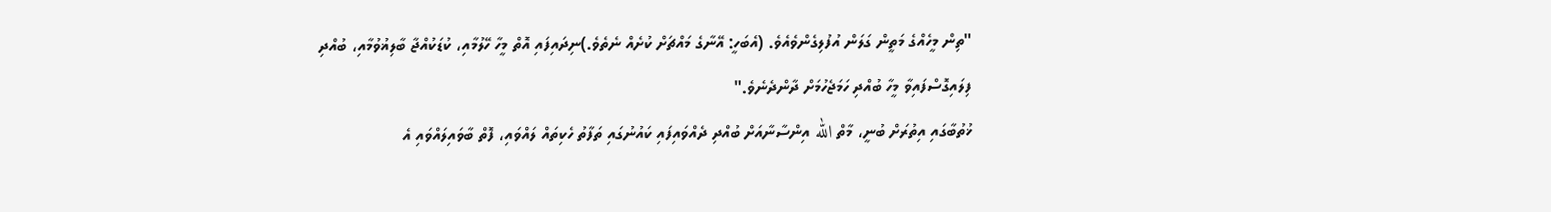"ތިން މީހެއްގެ މަތީން ގަލަން އުފުލިގެންވެއެވެ. (އެބަހީ: އޭނާގެ މައްޗަށް ކުށެއް ނެތެވެ.)ނިދައިފައި އޮތް މީހާ ހޭލުމާއި، ކުޑަކުއްޖާ ބާލިޣުވުމާއި، ބުއްދި ފިލައިގޮސްފައިވާ މީހާ ބުއްދި ހަމަޖެހުމަށް ދާންދެނެވެ."
ޚުތުބާގައި އިތުރަށް ބުނީ، މާތް الله އިންސާނާއަށް ބުއްދި ދެއްވައިފައި ކައުނުގައި ތަފާތު ހެކިތައް ލައްވައި، ފޮތް ބާވައިލައްވައި އެ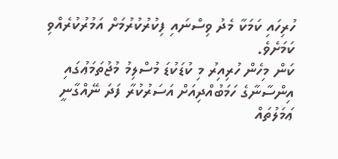ހުރިހައި ކަމަކާ މެދު ވިސްނައި ފިކުރުކުރުމަށް އަމުރުކުރެއްވި ކަމަށެވެ.
ކަން މިހެން ހުރިއިރު މި ކުޑަކުޑަ މުސްލިމު މުޖުތަމަޢުގައި އިންސާނާގެ ހަމަބުއްދިއަށް އަސަރުކުރާ ފަދަ ނޭއްގާނީ ޢަމަލުތައް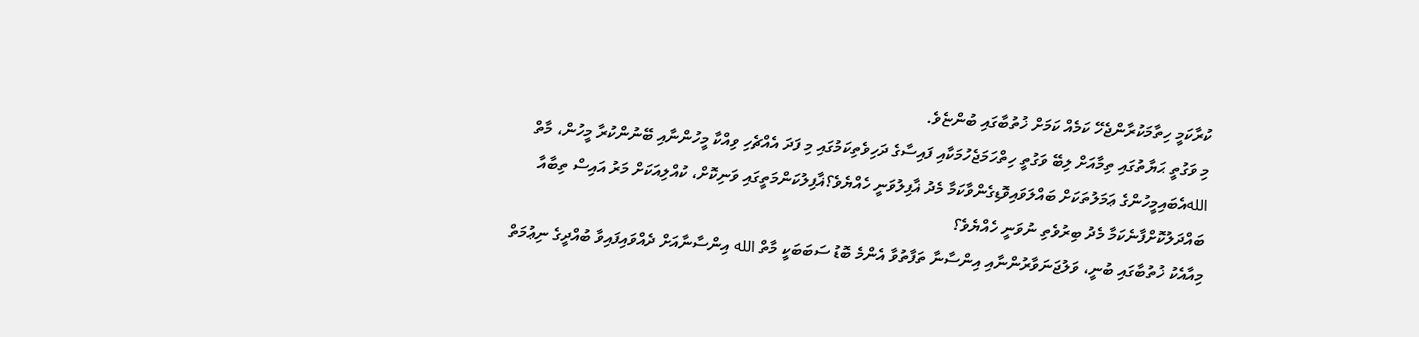ކުރާކަމީ ހިތާމަކުރާންޖެހޭ ކަމެއް ކަމަށް ޚުތުބާގައި ބުންޏެވެ.
މި ވަގުތީ ޙަޔާތުގައި ތިމާއަށް ލިބޭ ވަގުތީ ހިތްހަމަޖެހުމަކާއި ފައިސާގެ ދަހިވެތިކަމުގައި މި ފަދަ އެއްޗެހި ވިއްކާ މީހުންނާއި ބޭނުންކުރާ މީހުން، މާތް اللهއެބައިމީހުންގެ ޢަމަލުތަކަށް ބައްލަވައިވޮޑިގެންވާކަމާ މެދު ޣާފިލުވަނީ ހެއްޔެވެ؟ޣާފިލުކަންމަތީގައި ވަނިކޮށް، ކުއްލިއަކަށް މަރު އައިސް ތިބާއާ ބައްދަލުކޮށްފާނެކަމާ މެދު ބިރުވެތި ނުވަނީ ހެއްޔެވެ؟
މިއާއެކު ޚުތުބާގައި ބުނީ، ވަލުޖަނަވާރުންނާއި އިންސާނާ ތަފާތުވާ އެންމެ ބޮޑު ސަބަބަކީ މާތް الله އިންސާނާއަށް ދެއްވައިފައިވާ ބުއްދީގެ ނިޢުމަތް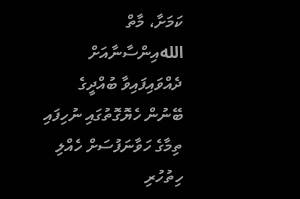ކަމަށާ، މާތް اللهއިންސާނާއަށް ދެއްވައިފައިވާ ބުއްދީގެ ބޭނުން ހެޔޮގޮތުގައި ނުހިފައި ތިމާގެ ހަވާނަފުސަށް ހެއްލި ހިތުހުރި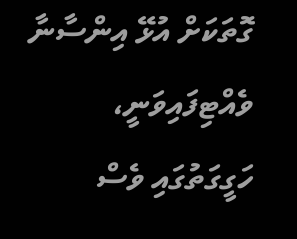ގޮތަކަށް އުޅޭ އިންސާނާ ވެއްޓިފައިވަނީ، ހަގީގަތުގައި ވެސް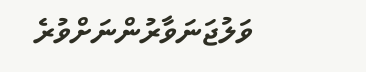ވަލުޖަނަވާރުންނަށްވުރެ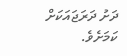ދަށު ދަރަޖައަކަށް ކަމަށެވެ.